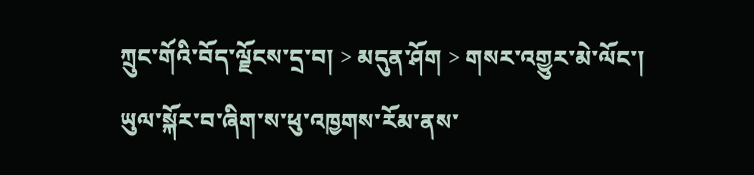ཀྲུང་གོའི་བོད་ལྗོངས་དྲ་བ། > མདུན་ཤོག > གསར་འགྱུར་མེ་ལོང་།
ཡུལ་སྐོར་བ་ཞིག་ས་ཕུ་འཁྱགས་རོམ་ནས་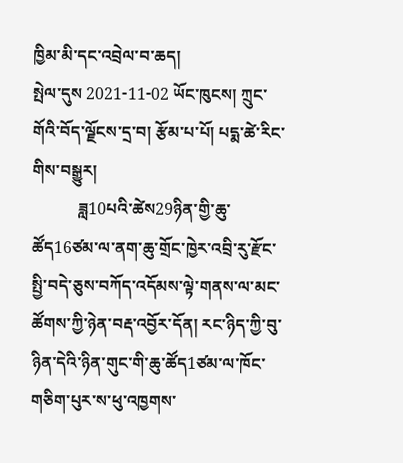ཁྱིམ་མི་དང་འབྲེལ་བ་ཆད།
སྤེལ་དུས 2021-11-02 ཡོང་ཁུངས། ཀྲུང་གོའི་བོད་ལྗོངས་དྲ་བ། རྩོམ་པ་པོ། པདྨ་ཚེ་རིང་གིས་བསྒྱུར།
           ཟླ10པའི་ཚེས29ཉིན་གྱི་ཆུ་ཚོད16ཙམ་ལ་ནག་ཆུ་གྲོང་ཁྱེར་འབྲི་རུ་རྫོང་སྤྱི་བདེ་ཅུས་བཀོད་འདོམས་ལྟེ་གནས་ལ་མང་ཚོགས་ཀྱི་ཉེན་བརྡ་འབྱོར་དོན། རང་ཉིད་ཀྱི་བུ་ཉིན་དེའི་ཉིན་གུང་གི་ཆུ་ཚོད1ཙམ་ལ་ཁོང་གཅིག་པུར་ས་ཕུ་འཁྱགས་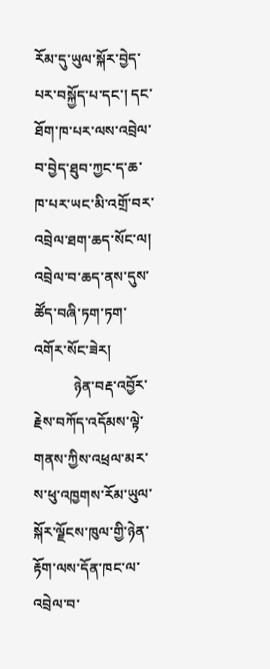རོམ་དུ་ཡུལ་སྐོར་བྱེད་པར་བསྐྱོད་པ་དང་། དང་ཐོག་ཁ་པར་ལས་འབྲེལ་བ་བྱེད་ཐུབ་ཀྱང་ད་ཆ་ཁ་པར་ཡང་མི་འགྲོ་བར་འབྲེལ་ཐག་ཆད་སོང་ལ། འབྲེལ་བ་ཆད་ནས་དུས་ཚོད་བཞི་ཏག་ཏག་འགོར་སོང་ཟེར།
           ཉེན་བརྡ་འབྱོར་རྗེས་བཀོད་འདོམས་ལྟེ་གནས་ཀྱིས་འཕྲལ་མར་ས་ཕུ་འཁྱགས་རོམ་ཡུལ་སྐོར་ལྗོངས་ཁུལ་གྱི་ཉེན་རྟོག་ལས་དོན་ཁང་ལ་འབྲེལ་བ་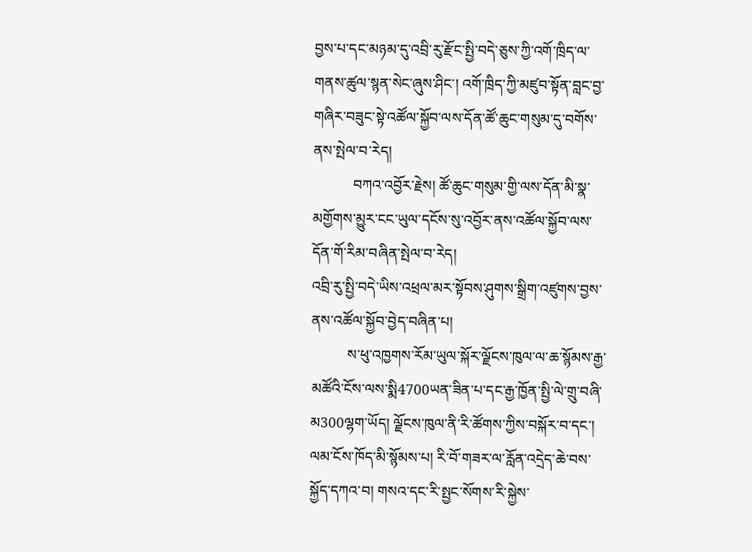བྱས་པ་དང་མཉམ་དུ་འབྲི་རུ་རྫོང་སྤྱི་བདེ་ཅུས་ཀྱི་འགོ་ཁྲིད་ལ་གནས་ཚུལ་སྙན་སེང་ཞུས་ཤིང་། འགོ་ཁྲིད་ཀྱི་མཛུབ་སྟོན་བླང་བྱ་གཞིར་བཟུང་སྟེ་འཚོལ་སྐྱོབ་ལས་དོན་ཚོ་ཆུང་གསུམ་དུ་བགོས་ནས་སྤེལ་བ་རེད།
           བཀའ་འབྱོར་རྗེས། ཚོ་ཆུང་གསུམ་གྱི་ལས་དོན་མི་སྣ་མགྱོགས་མྱུར་ངང་ཡུལ་དངོས་སུ་འབྱོར་ནས་འཚོལ་སྐྱོབ་ལས་དོན་གོ་རིམ་བཞིན་སྤེལ་བ་རེད།
འབྲི་རུ་སྤྱི་བདེ་ཡིས་འཕྲལ་མར་སྟོབས་ཤུགས་སྒྲིག་འཛུགས་བྱས་ནས་འཚོལ་སྐྱོབ་བྱེད་བཞིན་པ།
          ས་ཕུ་འཁྱགས་རོམ་ཡུལ་སྐོར་ལྗོངས་ཁུལ་ལ་ཆ་སྙོམས་རྒྱ་མཚོའི་ངོས་ལས་སྨི4700ཡན་ཟིན་པ་དང་རྒྱ་ཁྱོན་སྤྱི་ལེ་གྲུ་བཞི་མ300ལྷག་ཡོད། ལྗོངས་ཁུལ་ནི་རི་ཚོགས་ཀྱིས་བསྐོར་བ་དང་། ལམ་ངོས་ཁོད་མི་སྙོམས་པ། རི་བོ་གཟར་ལ་རློན་འདྲེད་ཆེ་བས་སྐྱོད་དཀའ་བ། གསའ་དང་རི་སྤྱང་སོགས་རི་སྐྱེས་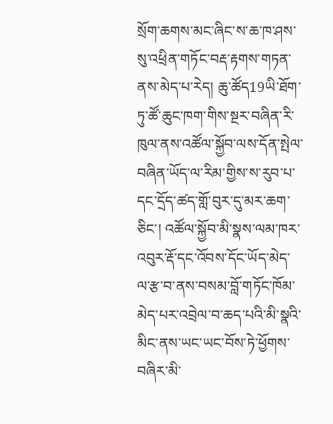སྲོག་ཆགས་མང་ཞིང་ས་ཆ་ཁ་ཤས་སུ་འཕྲིན་གཏོང་བརྡ་རྟགས་གཏན་ནས་མེད་པ་རེད། ཆུ་ཚོད19ཡི་ཐོག་ཏུ་ཚོ་ཆུང་ཁག་གིས་སྔར་བཞིན་རི་ཁུལ་ནས་འཚོལ་སྐྱོབ་ལས་དོན་སྤེལ་བཞིན་ཡོད་ལ་རིམ་གྱིས་ས་རུབ་པ་དང་དྲོད་ཚད་གློ་བུར་དུ་མར་ཆག་ཅིང་། འཚོལ་སྐྱོབ་མི་སྣས་ལམ་ཁར་འབུར་རྡོ་དང་འོབས་དོང་ཡོད་མེད་ལ་རྩ་བ་ནས་བསམ་བློ་གཏོང་ཁོམ་མེད་པར་འབྲེལ་བ་ཆད་པའི་མི་སྣའི་མིང་ནས་ཡང་ཡང་བོས་ཏེ་ཕྱོགས་བཞིར་མི་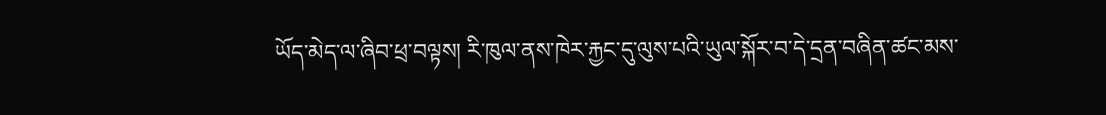ཡོད་མེད་ལ་ཞིབ་ཕྲ་བལྟས། རི་ཁུལ་ནས་ཁེར་རྐྱང་དུ་ལུས་པའི་ཡུལ་སྐོར་བ་དེ་དྲན་བཞིན་ཚང་མས་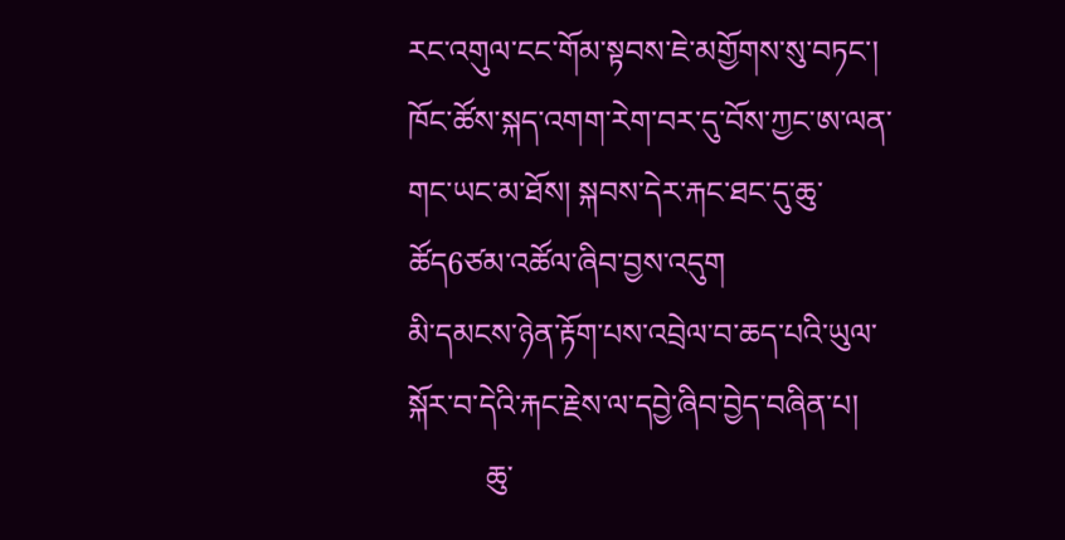རང་འགུལ་ངང་གོམ་སྟབས་ཇེ་མགྱོགས་སུ་བཏང་། ཁོང་ཚོས་སྐད་འགག་རེག་བར་དུ་བོས་ཀྱང་ཨ་ལན་གང་ཡང་མ་ཐོས། སྐབས་དེར་རྐང་ཐང་དུ་ཆུ་ཚོད6ཙམ་འཚོལ་ཞིབ་བྱས་འདུག
མི་དམངས་ཉེན་རྟོག་པས་འབྲེལ་བ་ཆད་པའི་ཡུལ་སྐོར་བ་དེའི་རྐང་རྗེས་ལ་དབྱེ་ཞིབ་བྱེད་བཞིན་པ།
          ཆུ་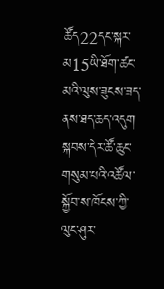ཚོད22དང་སྐར་མ15ཡི་ཐོག་ཚང་མའི་ལུས་ཟུངས་ཟད་ནས་ཐད་ཆད་འདུག སྐབས་དེར་ཚོ་ཆུང་གསུམ་པའི་འཚོལ་སྐྱོབ་ས་ཁོངས་ཀྱི་ལུང་ཤུར་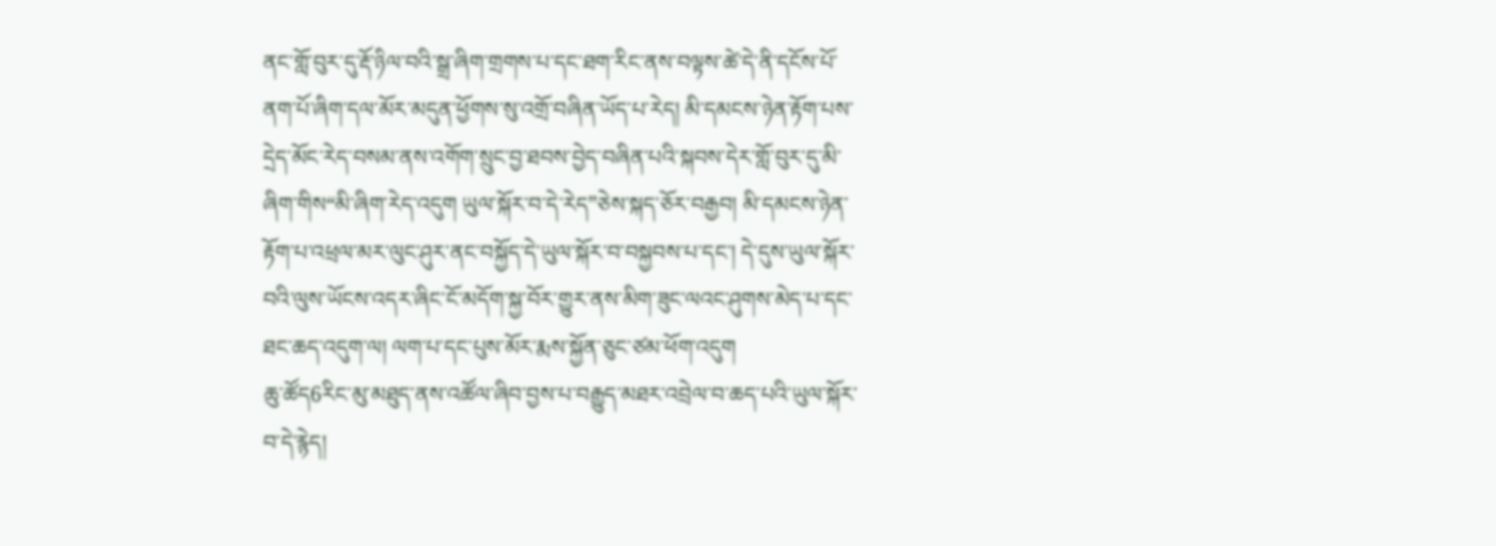ནང་གློ་བུར་དུ་རྡོ་ཉིལ་བའི་སྒྲ་ཞིག་གྲགས་པ་དང་ཐག་རིང་ནས་བལྟས་ཚེ་དེ་ནི་དངོས་པོ་ནག་པོ་ཞིག་དལ་མོར་མདུན་ཕྱོགས་སུ་འགྲོ་བཞིན་ཡོད་པ་རེད། མི་དམངས་ཉེན་རྟོག་པས་དྲེད་མོང་རེད་བསམ་ནས་འགོག་སྲུང་བྱ་ཐབས་བྱེད་བཞིན་པའི་སྐབས་དེར་གློ་བུར་དུ་མི་ཞིག་གིས“མི་ཞིག་རེད་འདུག ཡུལ་སྐོར་བ་དེ་རེད”ཅེས་སྐད་ཅོར་བརྒྱབ། མི་དམངས་ཉེན་རྟོག་པ་འཕྲལ་མར་ལུང་ཤུར་ནང་བསྐྱོད་དེ་ཡུལ་སྐོར་བ་བསྐྱབས་པ་དང་། དེ་དུས་ཡུལ་སྐོར་བའི་ལུས་ཡོངས་འདར་ཞིང་ངོ་མདོག་སྐྱ་བོར་གྱུར་ནས་མིག་ཟུང་ལའང་ཤུགས་མེད་པ་དང་ཐང་ཆད་འདུག་ལ། ལག་པ་དང་པུས་མོར་རྨས་སྐྱོན་ཅུང་ཙམ་ཕོག་འདུག
ཆུ་ཚོད6རིང་མུ་མཐུད་ནས་འཚོལ་ཞིབ་བྱས་པ་བརྒྱུད་མཐར་འབྲེལ་བ་ཆད་པའི་ཡུལ་སྐོར་བ་དེ་རྙེད།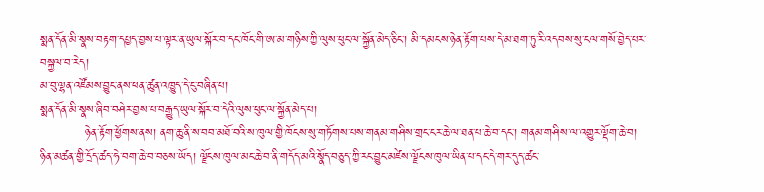སྨན་དོན་མི་སྣས་བརྟག་དཔྱད་བྱས་པ་ལྟར་ན་ཡུལ་སྐོར་བ་དང་ཁོང་གི་ཨ་མ་གཉིས་ཀྱི་ལུས་ཕུང་ལ་སྐྱོན་མེད་ཅིང་། མི་དམངས་ཉེན་རྟོག་པས་དེ་མ་ཐག་ཏུ་རི་འདབས་སུ་ངལ་གསོ་བྱེད་པར་བསྐྱལ་བ་རེད།
མ་བུ་ལྷན་འཛོམས་བྱུང་ནས་ཕན་ཚུན་འཁྱུད་དེ་ངུ་བཞིན་པ།
སྨན་དོན་མི་སྣས་ཞིབ་བཤེར་བྱས་པ་བརྒྱུད་ཡུལ་སྐོར་བ་དེའི་ལུས་ཕུང་ལ་སྐྱོན་མེད་པ།
           ཉེན་རྟོག་ཕྱོགས་ནས། ནག་ཆུ་ནི་ས་བབ་མཐོ་བའི་ས་ཁུལ་གྱི་ཁོངས་སུ་གཏོགས་པས་གནམ་གཤིས་གྲང་ངར་ཆེ་ལ་ཐན་པ་ཆེ་བ་དང་། གནམ་གཤིས་ལ་འགྱུར་ལྡོག་ཆེ་བ། ཉིན་མཚན་གྱི་དྲོད་ཚད་ཧེ་བག་ཆེ་བ་བཅས་ཡོད། ལྗོངས་ཁུལ་མང་ཆེ་བ་ནི་གདོད་མའི་སྣོད་བཅུད་ཀྱི་རང་བྱུང་མཛེས་ལྗོངས་ཁུལ་ཡིན་པ་དང་དེ་གར་དུད་ཚང་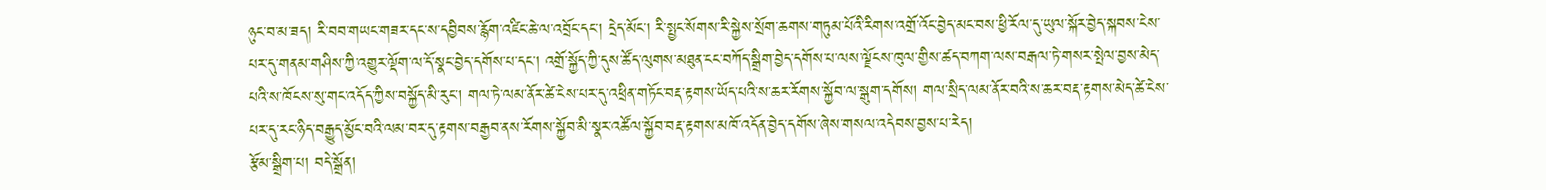ཉུང་བ་མ་ཟད། རི་བབ་གཡང་གཟར་དང་ས་དབྱིབས་རྙོག་འཛིང་ཆེ་ལ་འབྲོང་དང་། དྲེད་མོང་། རི་སྤྱང་སོགས་རི་སྐྱེས་སྲོག་ཆགས་གཏུམ་པོའི་རིགས་འགྲོ་འོང་བྱེད་མང་བས་ཕྱི་རོལ་དུ་ཡུལ་སྐོར་བྱེད་སྐབས་ངེས་པར་དུ་གནམ་གཤིས་ཀྱི་འགྱུར་ལྡོག་ལ་དོ་སྣང་བྱེད་དགོས་པ་དང་། འགྲོ་སྐྱོད་ཀྱི་དུས་ཚོད་ལུགས་མཐུན་ངང་བཀོད་སྒྲིག་བྱེད་དགོས་པ་ལས་ལྗོངས་ཁུལ་གྱིས་ཚད་བཀག་ལས་བརྒལ་ཏེ་གསར་སྤེལ་བྱས་མེད་པའི་ས་ཁོངས་སུ་གང་འདོད་ཀྱིས་བསྐྱོད་མི་རུང་། གལ་ཏེ་ལམ་ནོར་ཚེ་ངེས་པར་དུ་འཕྲིན་གཏོང་བརྡ་རྟགས་ཡོད་པའི་ས་ཆར་རོགས་སྐྱོབ་ལ་སྒུག་དགོས། གལ་སྲིད་ལམ་ནོར་བའི་ས་ཆར་བརྡ་རྟགས་མེད་ཚེ་ངེས་པར་དུ་རང་ཉིད་བརྒྱུད་མྱོང་བའི་ལམ་བར་དུ་རྟགས་བརྒྱབ་ནས་རོགས་སྐྱོབ་མི་སྣར་འཚོལ་སྐྱོབ་བརྡ་རྟགས་མཁོ་འདོན་བྱེད་དགོས་ཞེས་གསལ་འདེབས་བྱས་པ་རེད།
རྩོམ་སྒྲིག་པ། བདེ་སྒྲོན།